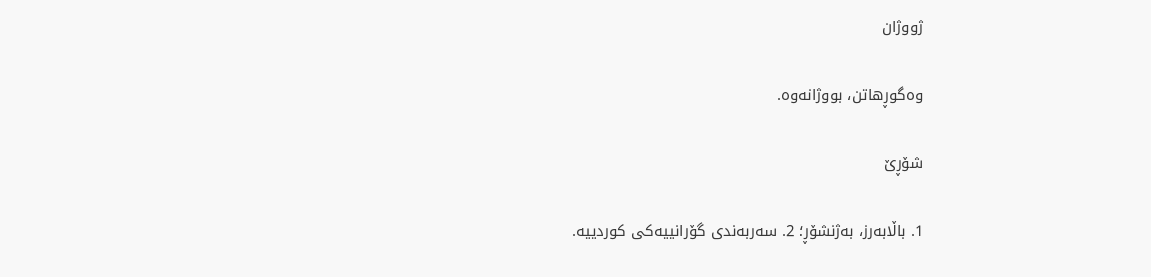ژووژان

وەگوڕهاتن، بووژانەوە.

شۆڕێ

1. باڵابەرز، بەژنشۆڕ؛ 2. سەربەندی گۆرانییەکی کوردییە.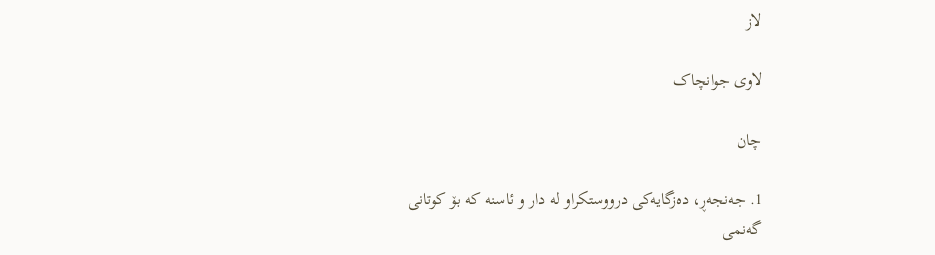لاز

لاوی جوانچاک

چان

1. جەنجەڕ، دەزگایەکی‌‌ درووستکراو لە دار و ئاسنە کە بۆ کوتانی گەنمی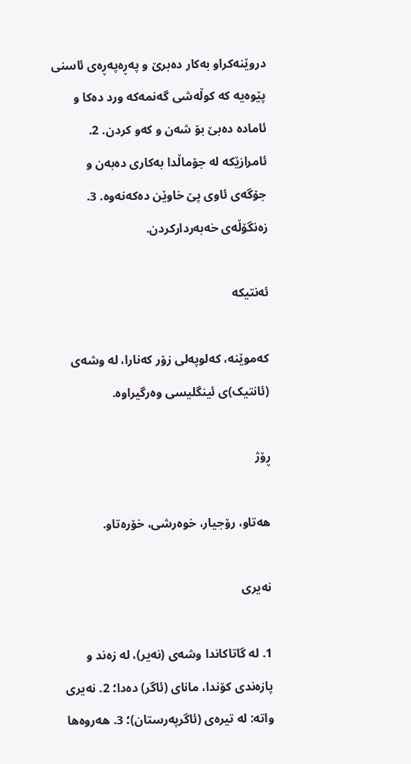دروێنەکراو بەکار دەبرێ و پەڕەپەڕەی ئاسنی پێوەیە کە کوڵەشی گەنمەکە ورد دەکا و ئامادە دەبێ بۆ شەن و کەو کردن. 2. ئامرازێکە لە جۆماڵدا بەکاری دەبەن و جۆگەی ئاوی پێ خاوێن دەکەنەوە. 3. زەنگۆڵەی خەبەردارکردن.

ئەنتیکە

کەموێنە، کەلوپەلی زۆر کەنارا، لە وشەی (ئانتیک)ی ئینگلیسی وەرگیراوە.

ڕۆژ

هەتاو، رۆجیار، خوەرشی، خۆرەتاو.

نەیری

1. لە گاتاکاندا وشەی (نەیر)، لە زەند و پازەندی کۆندا، مانای (ئاگر) دەدا؛ 2. نەیری واتە: لە تیرەی (ئاگرپەرستان)؛ 3. هەروەها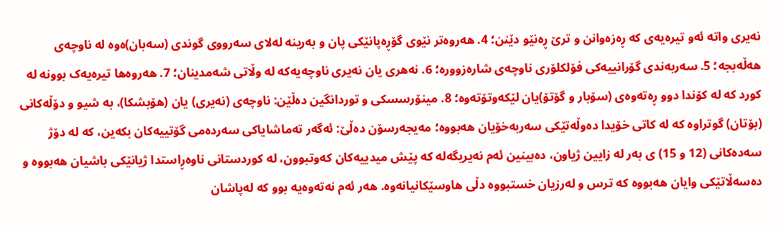نەیری واتە ئەو تیرەیەی کە ڕەزەوانن و ترێ ڕەنێو دێنن؛ 4. هەروەتر نێوی گۆڕەپانێکی پان و بەرینە لەلای سەرووی گوندی (سەبان)ەوە لە ناوچەی هەڵەبجە؛ 5. سەربەندی گۆرانییەکی فۆلکلۆری ناوچەی شارەزوورە؛ 6. نەهری یان نەیری ناوچەیەکە لە وڵاتی شەمدینان؛ 7. هەروەها تیرەیەک بوونە لە کورد کە لە کۆندا دوو ڕەتەوەی (سۆبار و گۆتۆ)یان لێکەوتۆتەوە؛ 8. مینۆرسسکی و توردانگین دەڵێن: ناوچەی (نەیری) یان (هۆبشکا)، بە شیو و دۆڵەکانی (بۆتان) گوتراوە کە لە کاتی خۆیدا دەوڵەتێکی سەربەخۆیان هەبووە؛ مەیجەرسۆن دەڵێ: ئەگەر تەماشایاکی سەردەمی گۆتییەکان بکەین، کە لە دۆژ سەدەکانی (12 و 15) ی بەر لە زایین ژیاون، دەبینین ئەم نەیریگەلە کە پێش میدییەکان کەوتبوون، لە کوردستانی ناوەڕاستدا ژیانێکی باشیان هەبووە و دەسەڵاتێکی وایان هەبووە کە ترس و لەرزیان خستبووە دڵی هاوسێکانیانەوە. هەر ئەم نەتەوەیە بوو کە لەپاشان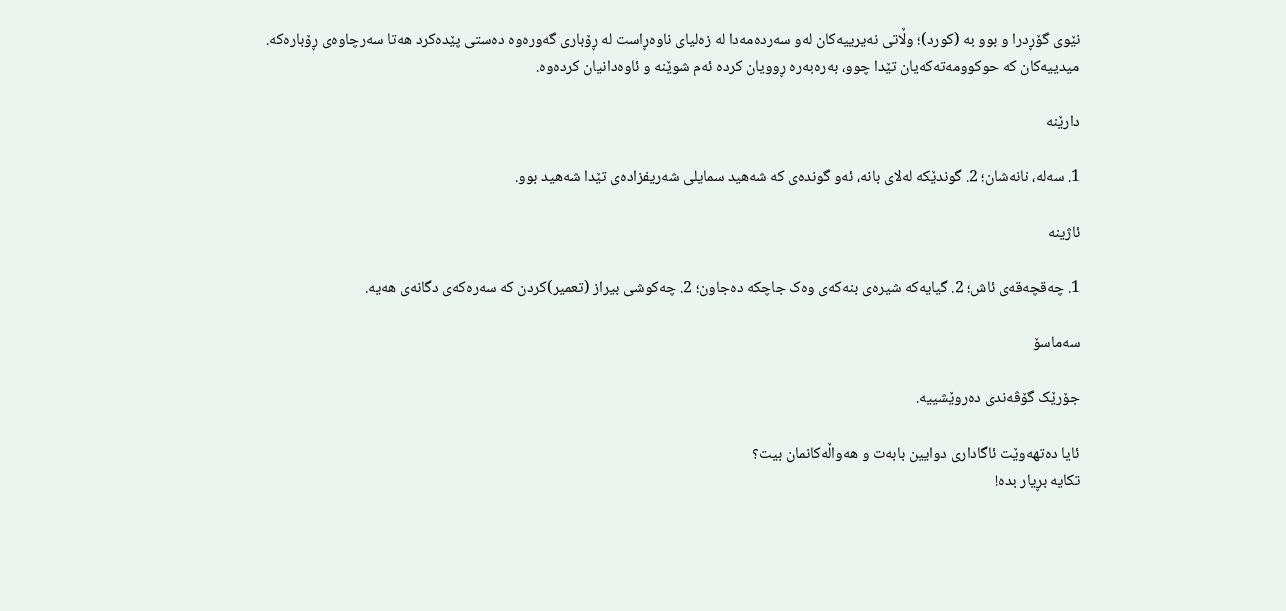نێوی گۆڕدرا و بوو بە (کورد)؛ وڵاتی نەیرییەکان لەو سەردەمەدا لە زەلیای ناوەڕاست لە ڕۆباری گەورەوە دەستی پێدەکرد هەتا سەرچاوەی ڕۆبارەکە. میدییەکان کە حوکوومەتەکەیان تێدا چوو، بەرەبەرە ڕوویان کردە ئەم شوێنە و ئاوەدانیان کردەوە.

دارێنە

1. سەلە، نانەشان؛ 2. گوندێکە لەلای بانە، ئەو گوندەی کە شەهید سمایلی شەریفزادەی تێدا شەهید بوو.

ئاژینه‌

1. چه‌قچه‌قه‌ی ئاش؛ 2. گیایه‌که‌ شیره‌ی بنه‌که‌ی وه‌ک جاچکه‌ ده‌جاون؛ 2. چه‌کوشی بیراز (تعمیر)کردن که‌ سه‌ره‌که‌ی دگانه‌ی هه‌یه‌.

سەماسۆ

جۆرێک گۆڤەندی دەروێشییە.

ئایا دەتهەوێت ئاگاداری دوایین بابەت و هەواڵەکانمان بیت؟
تکایە بڕیار بدە!